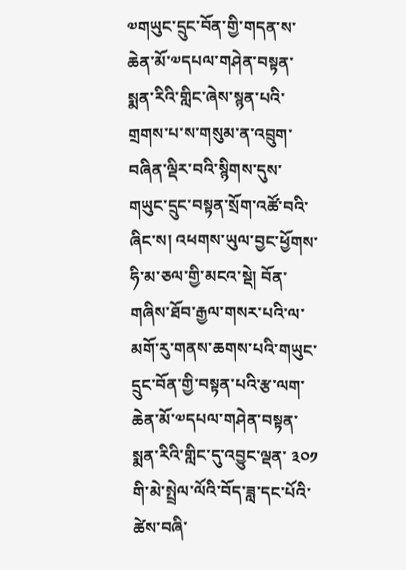༧གཡུང་དྲུང་བོན་གྱི་གདན་ས་ཆེན་མོ་༧དཔལ་གཤེན་བསྟན་སྨན་རིའི་གླིང་ཞེས་སྙན་པའི་གྲགས་པ་ས་གསུམ་ན་འབྲུག་བཞིན་ལྡིར་བའི་སྙིགས་དུས་གཡུང་དྲུང་བསྟན་སྲོག་འཚོ་བའི་ཞིང་ས། འཕགས་ཡུལ་བྱང་ཕྱོགས་ཧི་མ་ཅལ་གྱི་མངའ་སྡེ། བོན་གཞིས་ཐོབ་རྒྱལ་གསར་པའི་ལ་མགོ་རུ་གནས་ཆགས་པའི་གཡུང་དྲུང་བོན་གྱི་བསྟན་པའི་རྩ་ལག་ཆེན་མོ་༧དཔལ་གཤེན་བསྟན་སྨན་རིའི་གླིང་དུ་འབྱུང་ལྡན་ ༣༠༡ གི་མེ་སྤྲེལ་ལོའི་བོད་ཟླ་དང་པོའི་ཚེས་བཞི་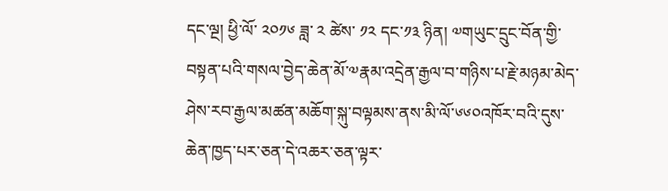དང་ལྔ། ཕྱི་ལོ་ ༢༠༡༦ ཟླ་ ༢ ཚེས་ ༡༢ དང་༡༣ ཉིན། ༧གཡུང་དྲུང་བོན་གྱི་བསྟན་པའི་གསལ་བྱེད་ཆེན་མོ་༧རྣམ་འདྲེན་རྒྱལ་བ་གཉིས་པ་རྗེ་མཉམ་མེད་ཤེས་རབ་རྒྱལ་མཚན་མཆོག་སྐུ་བལྟམས་ནས་མི་ལོ་༦༦༠འཁོར་བའི་དུས་ཆེན་ཁྱད་པར་ཅན་དེ་འཆར་ཅན་ལྟར་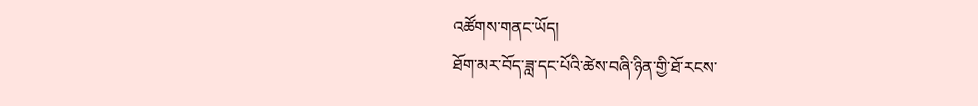འཚོགས་གནང་ཡོད།
ཐོག་མར་བོད་ཟླ་དང་པོའི་ཚེས་བཞི་ཉིན་གྱི་ཐོ་རངས་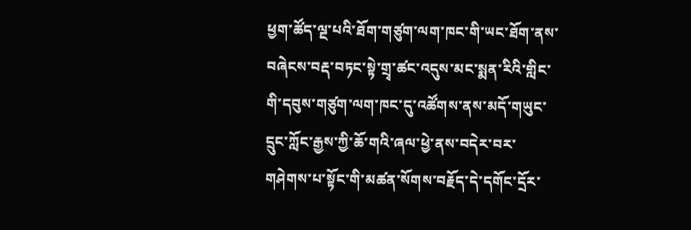ཕྱག་ཚོད་ལྔ་པའི་ཐོག་གཙུག་ལག་ཁང་གི་ཡང་ཐོག་ནས་བཞེངས་བརྡ་བཏང་སྟེ་གྲྭ་ཚང་འདུས་མང་སྨན་རིའི་གླིང་གི་དབུས་གཙུག་ལག་ཁང་དུ་འཚོགས་ནས་མདོ་གཡུང་དྲུང་ཀློང་རྒྱས་ཀྱི་ཆོ་གའི་ཞལ་ཕྱེ་ནས་བདེར་བར་གཤེགས་པ་སྟོང་གི་མཚན་སོགས་བརྗོད་དེ་དགོང་དྲོར་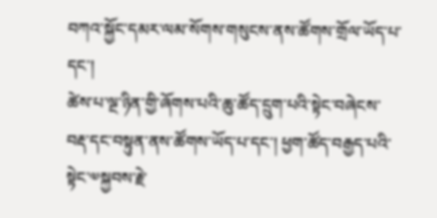བཀའ་སྐྱོང་དམར་ལམ་སོགས་གསུངས་ནས་ཚོགས་གྲོལ་ཡོད་པ་དང་།
ཚེས་པ་ལྔ་ཉིན་གྱི་ཞོགས་པའི་ཆུ་ཚོད་དྲུག་པའི་སྟེང་བཞེངས་བརྡ་དང་བསྟུན་ནས་ཚོགས་ཡོད་པ་དང་། ཕྱག་ཚོད་བརྒྱད་པའི་སྟེང་༧སྐྱབས་རྗེ་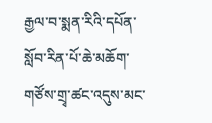རྒྱལ་བ་སྨན་རིའི་དཔོན་སློབ་རིན་པོ་ཆེ་མཆོག་གཙོས་གྲྭ་ཚང་འདུས་མང་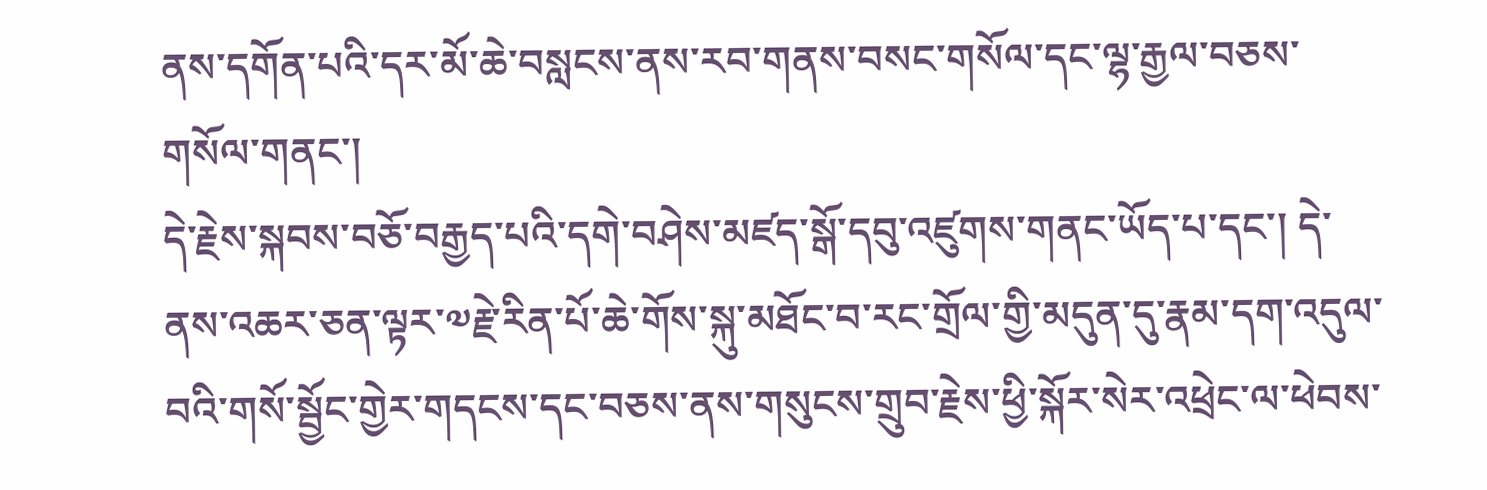ནས་དགོན་པའི་དར་མོ་ཆེ་བསླངས་ནས་རབ་གནས་བསང་གསོལ་དང་ལྷ་རྒྱལ་བཅས་གསོལ་གནང་།
དེ་རྗེས་སྐབས་བཅོ་བརྒྱད་པའི་དགེ་བཤེས་མཛད་སྒོ་དབུ་འཛུགས་གནང་ཡོད་པ་དང་། དེ་ནས་འཆར་ཅན་ལྟར་༧རྗེ་རིན་པོ་ཆེ་གོས་སྐུ་མཐོང་བ་རང་གྲོལ་གྱི་མདུན་དུ་རྣམ་དག་འདུལ་བའི་གསོ་སྦྱོང་གྱེར་གདངས་དང་བཅས་ནས་གསུངས་གྲུབ་རྗེས་ཕྱི་སྐོར་སེར་འཕྲེང་ལ་ཕེབས་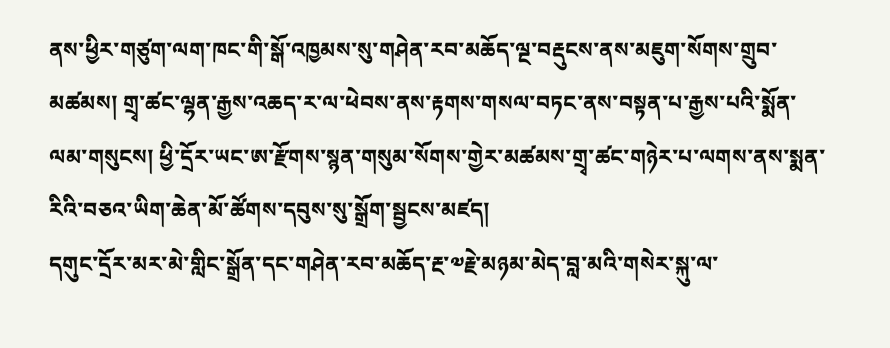ནས་ཕྱིར་གཙུག་ལག་ཁང་གི་སྒོ་འཁྱམས་སུ་གཤེན་རབ་མཆོད་ལྔ་བརྡུངས་ནས་མཇུག་སོགས་གྲུབ་མཚམས། གྲྭ་ཚང་ལྷན་རྒྱས་འཆད་ར་ལ་ཕེབས་ནས་རྟགས་གསལ་བཏང་ནས་བསྟན་པ་རྒྱས་པའི་སྨོན་ལམ་གསུངས། ཕྱི་དྲོར་ཡང་ཨ་རྫོགས་སྙན་གསུམ་སོགས་གྱེར་མཚམས་གྲྭ་ཚང་གཉེར་པ་ལགས་ནས་སྨན་རིའི་བཅའ་ཡིག་ཆེན་མོ་ཚོགས་དབུས་སུ་སྒྲོག་སྦྱངས་མཛད།
དགུང་དྲོར་མར་མེ་གླིང་སྒྲོན་དང་གཤེན་རབ་མཆོད་རྔ་༧རྗེ་མཉམ་མེད་བླ་མའི་གསེར་སྐུ་ལ་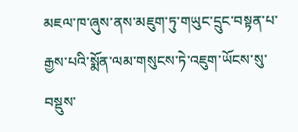མཇལ་ཁ་ཞུས་ནས་མཇུག་ཏུ་གཡུང་དྲུང་བསྟན་པ་རྒྱས་པའི་སྨོན་ལམ་གསུངས་ཏེ་འཇུག་ཡོངས་སུ་བསྡུས་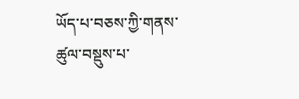ཡོད་པ་བཅས་ཀྱི་གནས་ཚུལ་བསྡུས་པ་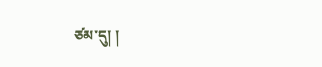ཙམ་དུ། །